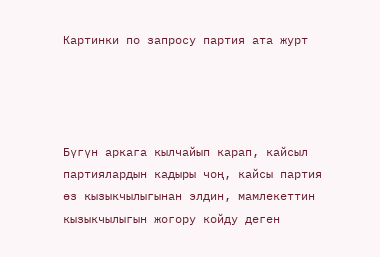Картинки по запросу партия ата журт




Бүгүн аркага кылчайып карап, кайсыл партиялардын кадыры чоң, кайсы партия өз кызыкчылыгынан элдин, мамлекеттин кызыкчылыгын жогору койду деген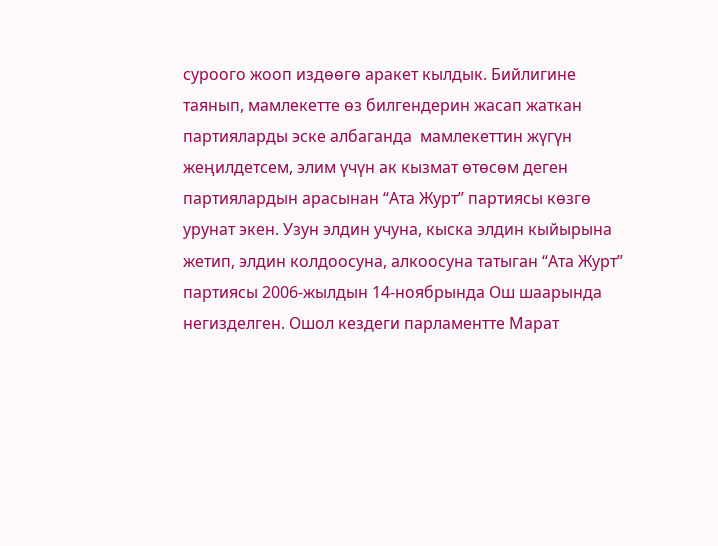суроого жооп издөөгө аракет кылдык. Бийлигине таянып, мамлекетте өз билгендерин жасап жаткан партияларды эске албаганда  мамлекеттин жүгүн жеңилдетсем, элим үчүн ак кызмат өтөсөм деген партиялардын арасынан “Ата Журт” партиясы көзгө урунат экен. Узун элдин учуна, кыска элдин кыйырына жетип, элдин колдоосуна, алкоосуна татыган “Ата Журт” партиясы 2006-жылдын 14-ноябрында Ош шаарында негизделген. Ошол кездеги парламентте Марат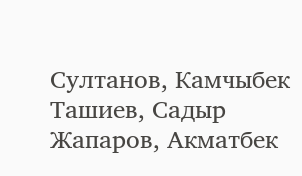Султанов, Камчыбек Ташиев, Садыр Жапаров, Акматбек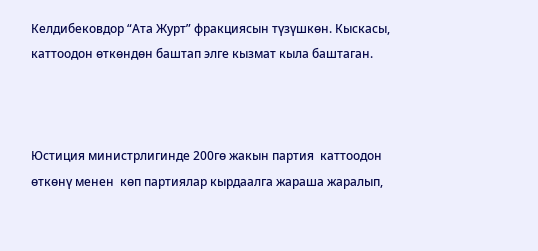Келдибековдор “Ата Журт” фракциясын түзүшкөн. Кыскасы, каттоодон өткөндөн баштап элге кызмат кыла баштаган.



Юстиция министрлигинде 200гө жакын партия  каттоодон өткөнү менен  көп партиялар кырдаалга жараша жаралып,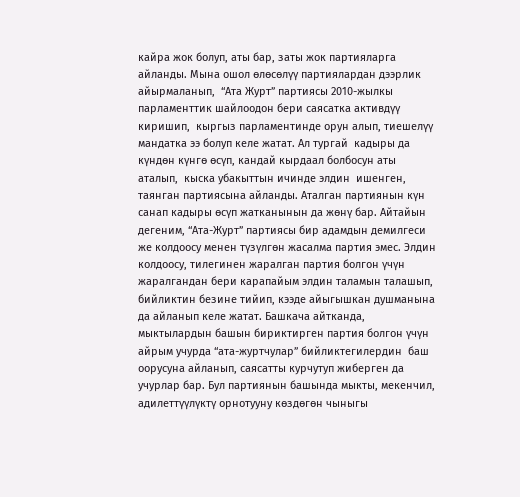кайра жок болуп, аты бар, заты жок партияларга айланды. Мына ошол өлөсөлүү партиялардан дээрлик айырмаланып,  “Ата Журт” партиясы 2010-жылкы парламенттик шайлоодон бери саясатка активдүү киришип,  кыргыз парламентинде орун алып, тиешелүү мандатка ээ болуп келе жатат. Ал тургай  кадыры да күндөн күнгө өсүп, кандай кырдаал болбосун аты аталып,  кыска убакыттын ичинде элдин  ишенген, таянган партиясына айланды. Аталган партиянын күн санап кадыры өсүп жатканынын да жөнү бар. Айтайын дегеним, “Ата-Журт” партиясы бир адамдын демилгеси же колдоосу менен түзүлгөн жасалма партия эмес. Элдин колдоосу, тилегинен жаралган партия болгон үчүн жаралгандан бери карапайым элдин таламын талашып, бийликтин безине тийип, кээде айыгышкан душманына да айланып келе жатат. Башкача айтканда, мыктылардын башын бириктирген партия болгон үчүн айрым учурда “ата-журтчулар” бийликтегилердин  баш оорусуна айланып, саясатты курчутуп жиберген да учурлар бар. Бул партиянын башында мыкты, мекенчил, адилеттүүлүктү орнотууну көздөгөн чыныгы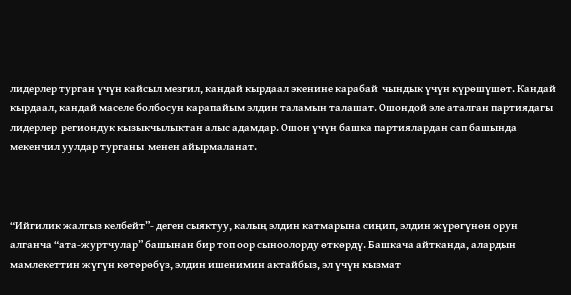лидерлер турган үчүн кайсыл мезгил, кандай кырдаал экенине карабай  чындык үчүн күрөшүшөт. Кандай кырдаал, кандай маселе болбосун карапайым элдин таламын талашат. Ошондой эле аталган партиядагы лидерлер  региондук кызыкчылыктан алыс адамдар. Ошон үчүн башка партиялардан сап башында мекенчил уулдар турганы  менен айырмаланат.



“Ийгилик жалгыз келбейт”- деген сыяктуу, калың элдин катмарына сиңип, элдин жүрөгүнөн орун алганча “ата-журтчулар” башынан бир топ оор сыноолорду өткөрдү. Башкача айтканда, алардын мамлекеттин жүгүн көтөрөбүз, элдин ишенимин актайбыз, эл үчүн кызмат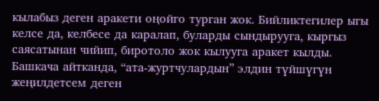кылабыз деген аракети оңойго турган жок. Бийликтегилер ыгы келсе да, келбесе да каралап, буларды сындырууга, кыргыз саясатынан чийип, биротоло жок кылууга аракет кылды. Башкача айтканда, “ата-журтчулардын” элдин түйшүгүн жеңилдетсем деген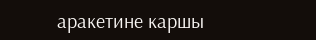аракетине каршы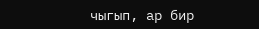чыгып, ар бир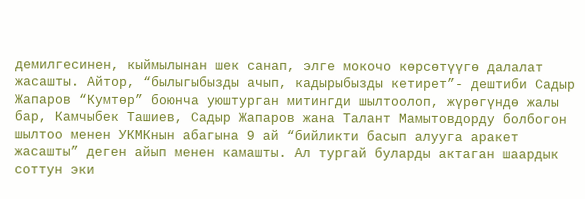демилгесинен, кыймылынан шек санап, элге мокочо көрсөтүүгө далалат жасашты. Айтор, “былыгыбызды ачып, кадырыбызды кетирет”- дештиби Садыр Жапаров “Кумтөр” боюнча уюштурган митингди шылтоолоп, жүрөгүндө жалы бар, Камчыбек Ташиев, Садыр Жапаров жана Талант Мамытовдорду болбогон шылтоо менен УКМКнын абагына 9 ай “бийликти басып алууга аракет жасашты” деген айып менен камашты. Ал тургай буларды актаган шаардык соттун эки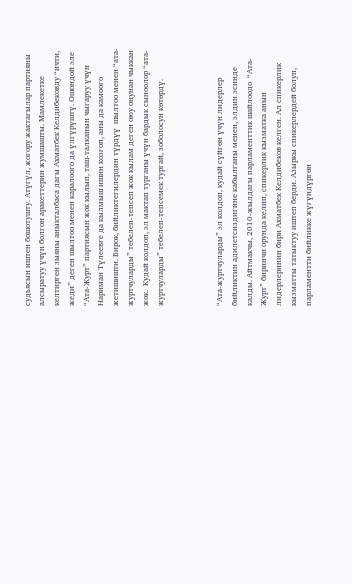судьясын иштен бошотушту. Атүгүл, жогору жактагылар партияны алсыратуу үчүн болгон аракеттерин жумшашты. Мамлекетке келтирген зыяны аныкталбаса дагы Ахматбек Келдибековду “ичти, жеди” деген шылтоо менен каралоого да үлгүрүштү. Ошондой эле “Ата-Журт” партиясын жок кылып, таш-талканын чыгаруу үчүн Нариман Түлеевге да кылмыш ишин козгоп, аны да камоого  жетишишти. Бирок, бийликтегилердин түрдүү  шылтоо менен “ата-журтчуларды” тебелеп-тепсеп жок кылам деген оюу оңунан чыккан жок.  Кудай колдоп, эл мактап турганы үчүн бардык сыноолор “ата-журтчуларды” тебелеп-тепсемек тургай, зоболосун көтөрдү.



“Ата-журтчуларды” эл колдоп, кудай сүйгөн үчүн лидерлер бийликтин адилетсиздигине кабылганы менен, элдин эсинде калды. Айтмакчы, 2010-жылдагы парламенттик шайлоодо  “Ата-Журт” биринчи орунда келип, спикерлик кызматка анын лидерлеринин бири Ахматбек Келдибеков келген. Ал спикерлик кызматты татыктуу иштеп берди. Азыркы спикерлердей болуп, парламентти бийликке жүгүндүргөн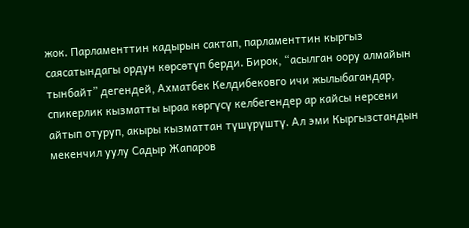жок. Парламенттин кадырын сактап, парламенттин кыргыз саясатындагы ордун көрсөтүп берди. Бирок, “асылган оору алмайын тынбайт” дегендей, Ахматбек Келдибековго ичи жылыбагандар, спикерлик кызматты ыраа көргүсү келбегендер ар кайсы нерсени айтып отуруп, акыры кызматтан түшүрүштү. Ал эми Кыргызстандын мекенчил уулу Садыр Жапаров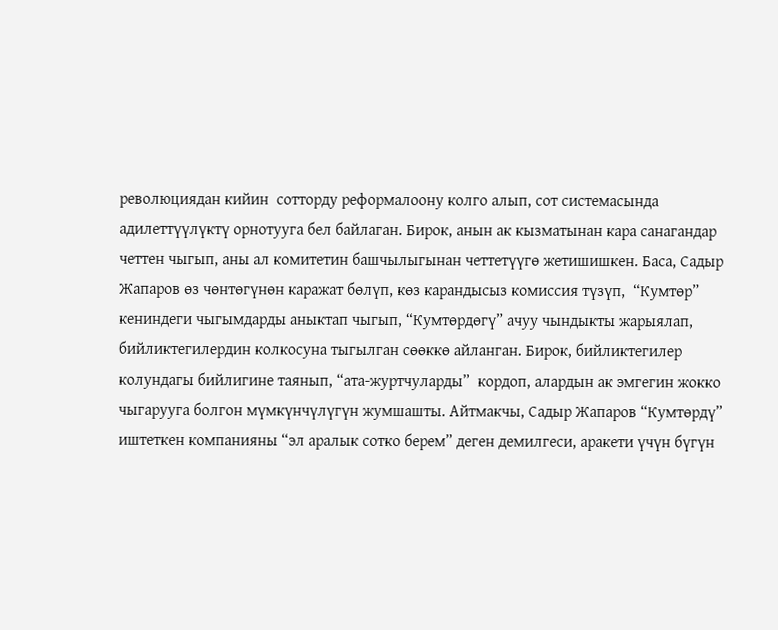революциядан кийин  сотторду реформалоону колго алып, сот системасында  адилеттүүлүктү орнотууга бел байлаган. Бирок, анын ак кызматынан кара санагандар четтен чыгып, аны ал комитетин башчылыгынан четтетүүгө жетишишкен. Баса, Садыр Жапаров өз чөнтөгүнөн каражат бөлүп, көз карандысыз комиссия түзүп,  “Кумтөр” кениндеги чыгымдарды аныктап чыгып, “Кумтөрдөгү” ачуу чындыкты жарыялап, бийликтегилердин колкосуна тыгылган сөөккө айланган. Бирок, бийликтегилер колундагы бийлигине таянып, “ата-журтчуларды”  кордоп, алардын ак эмгегин жокко чыгарууга болгон мүмкүнчүлүгүн жумшашты. Айтмакчы, Садыр Жапаров “Кумтөрдү” иштеткен компанияны “эл аралык сотко берем” деген демилгеси, аракети үчүн бүгүн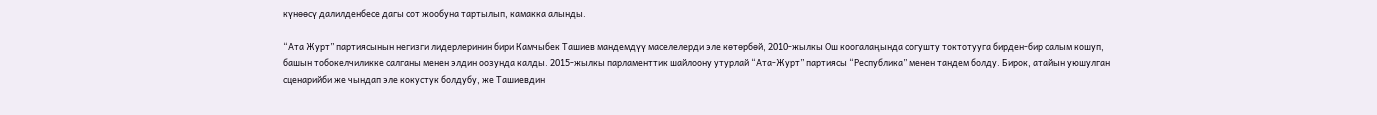күнөөсү далилденбесе дагы сот жообуна тартылып, камакка алынды.

“Ата Журт” партиясынын негизги лидерлеринин бири Камчыбек Ташиев мандемдүү маселелерди эле көтөрбөй, 2010-жылкы Ош коогалаңында согушту токтотууга бирден-бир салым кошуп, башын тобокелчиликке салганы менен элдин оозунда калды. 2015-жылкы парламенттик шайлоону утурлай “Ата-Журт” партиясы “Республика” менен тандем болду. Бирок, атайын уюшулган сценарийби же чындап эле кокустук болдубу, же Ташиевдин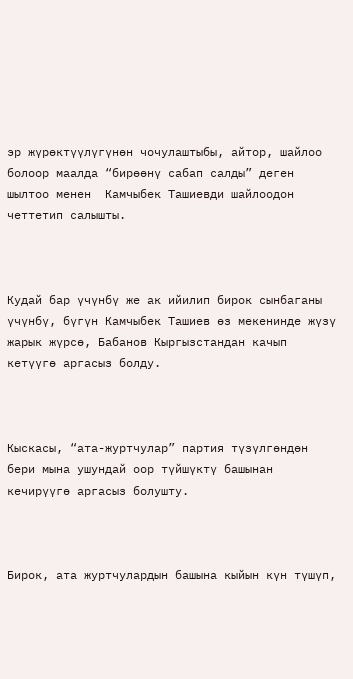эр жүрөктүүлүгүнөн чочулаштыбы, айтор, шайлоо болоор маалда “бирөөнү сабап салды” деген шылтоо менен  Камчыбек Ташиевди шайлоодон четтетип салышты.



Кудай бар үчүнбү же ак ийилип бирок сынбаганы үчүнбү, бүгүн Камчыбек Ташиев өз мекенинде жүзү жарык жүрсө, Бабанов Кыргызстандан качып кетүүгө аргасыз болду.



Кыскасы, “ата-журтчулар” партия түзүлгөндөн бери мына ушундай оор түйшүктү башынан кечирүүгө аргасыз болушту.



Бирок, ата журтчулардын башына кыйын күн түшүп,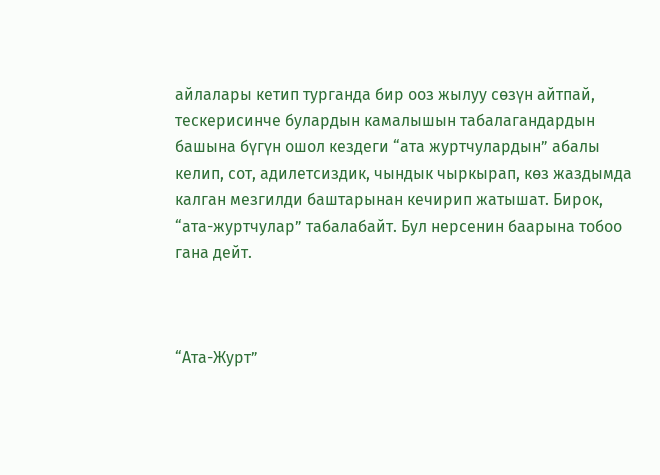айлалары кетип турганда бир ооз жылуу сөзүн айтпай, тескерисинче булардын камалышын табалагандардын башына бүгүн ошол кездеги “ата журтчулардын” абалы келип, сот, адилетсиздик, чындык чыркырап, көз жаздымда калган мезгилди баштарынан кечирип жатышат. Бирок, “ата-журтчулар” табалабайт. Бул нерсенин баарына тобоо гана дейт.



“Ата-Журт”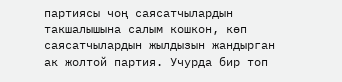партиясы чоң саясатчылардын такшалышына салым кошкон, көп саясатчылардын жылдызын жандырган ак жолтой партия. Учурда бир топ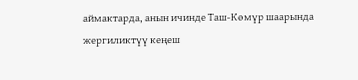аймактарда, анын ичинде Таш-Көмүр шаарында жергиликтүү кеңеш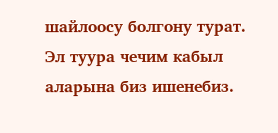шайлоосу болгону турат. Эл туура чечим кабыл аларына биз ишенебиз.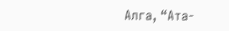Алга, “Ата-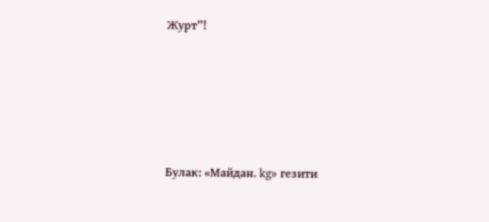Журт”!





Булак: «Майдан. kg» гезити